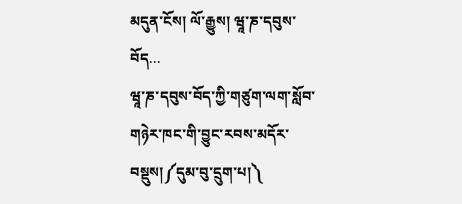མདུན་ངོས། ལོ་རྒྱུས། ཝཱ་ཎ་དབུས་བོད...
ཝཱ་ཎ་དབུས་བོད་ཀྱི་གཙུག་ལག་སློབ་གཉེར་ཁང་གི་བྱུང་རབས་མདོར་བསྡུས།༼དུམ་བུ་དྲུག་པ།༽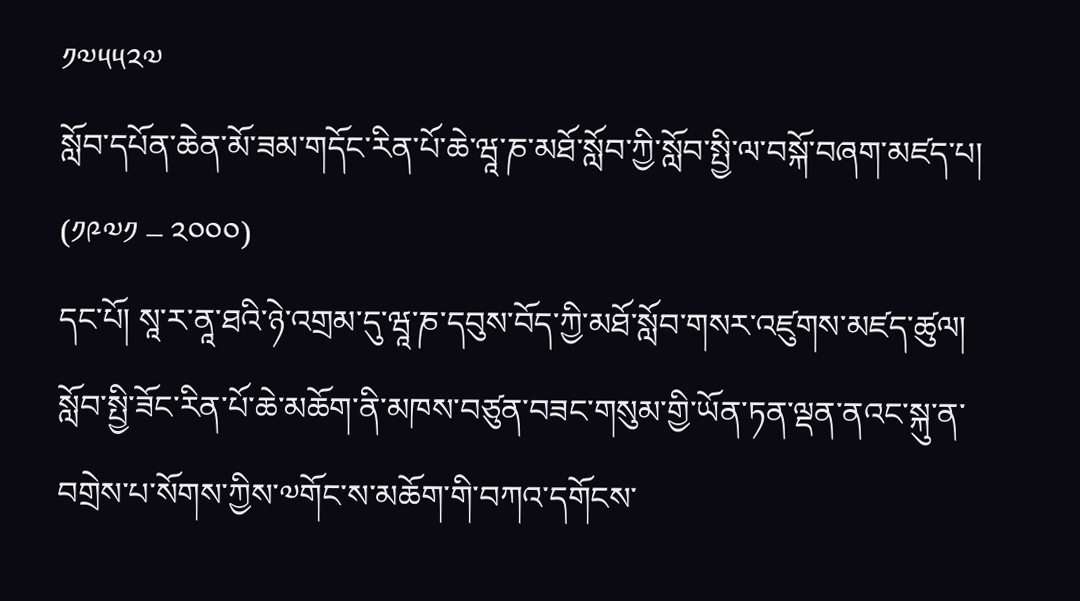༡༧༥༥༢༧
སློབ་དཔོན་ཆེན་མོ་ཟམ་གདོང་རིན་པོ་ཆེ་ཝཱ་ཎ་མཐོ་སློབ་ཀྱི་སློབ་སྤྱི་ལ་བསྐོ་བཞག་མཛད་པ། (༡༩༧༡ – ༢༠༠༠)
དང་པོ། སཱ་ར་ནཱ་ཐའི་ཉེ་འགྲམ་དུ་ཝཱ་ཎ་དབུས་བོད་ཀྱི་མཐོ་སློབ་གསར་འཛུགས་མཛད་ཚུལ།
སློབ་སྤྱི་ཟོང་རིན་པོ་ཆེ་མཆོག་ནི་མཁས་བཙུན་བཟང་གསུམ་གྱི་ཡོན་ཏན་ལྡན་ནའང་སྐུ་ན་བགྲེས་པ་སོགས་ཀྱིས་༧གོང་ས་མཆོག་གི་བཀའ་དགོངས་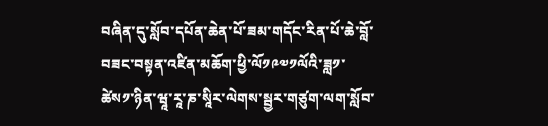བཞིན་དུ་སློབ་དཔོན་ཆེན་པོ་ཟམ་གདོང་རིན་པོ་ཆེ་བློ་བཟང་བསྟན་འཛིན་མཆོག་ཕྱི་ལོ༡༩༧༡ལོའི་ཟླ༡་ཚེས༡་ཉིན་ཝཱ་རཱ་ཎ་སཱིར་ལེགས་སྦྱར་གཙུག་ལག་སློབ་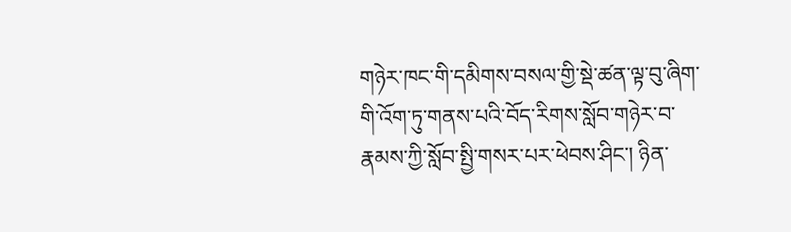གཉེར་ཁང་གི་དམིགས་བསལ་གྱི་སྡེ་ཚན་ལྟ་བུ་ཞིག་གི་འོག་ཏུ་གནས་པའི་བོད་རིགས་སློབ་གཉེར་བ་རྣམས་ཀྱི་སློབ་སྤྱི་གསར་པར་ཕེབས་ཤིང་། ཉིན་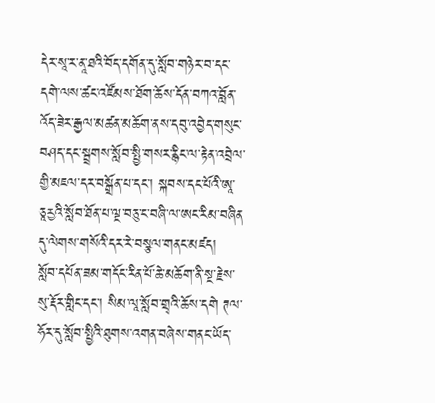དེར་སཱ་ར་ནཱ་ཐའི་བོད་དགོན་དུ་སློབ་གཉེར་བ་དང་དགེ་ལས་ཚང་འཛོམས་ཐོག་ཆོས་དོན་བཀའ་བློན་འོད་ཟེར་རྒྱལ་མཚན་མཆོག་ནས་དབུ་འབྱེད་གསུང་བཤད་དང་སྦྲགས་སློབ་སྤྱི་གསར་རྙིང་ལ་རྟེན་འབྲེལ་གྱི་མཇལ་དར་བསྒྲོན་པ་དང་། སྐབས་དང་པོའི་ཨཱ་ཅཱརྱའི་སློབ་ཐོན་པ་ལྔ་བཅུ་ང་བཞི་ལ་ཨང་རིམ་བཞིན  དུ་ལེགས་གསོའི་དར་རེ་བསྩལ་གནང་མཛད།
སློབ་དཔོན་ཟམ་གདོང་རིན་པོ་ཆེ་མཆོག་ནི་སྔ་རྗེས་སུ་རྡོར་གླིང་དང་། སིམ་ལཱ་སློབ་གྲྭའི་ཆོས་དགེ ཊལ་ཧོར་དུ་སློབ་སྤྱིའི་ཐུགས་འགན་བཞེས་གནང་ཡོད་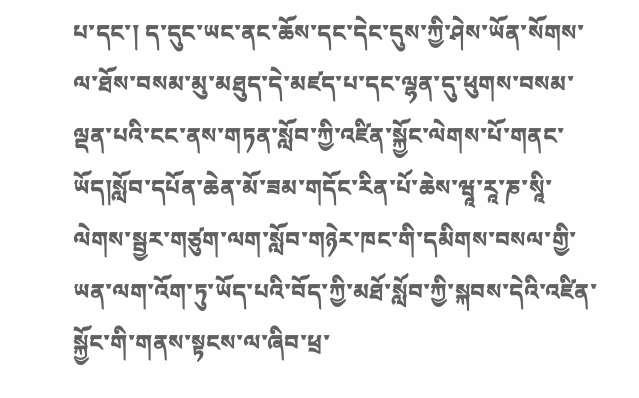པ་དང་། ད་དུང་ཡང་ནང་ཆོས་དང་དེང་དུས་ཀྱི་ཤེས་ཡོན་སོགས་ལ་ཐོས་བསམ་མུ་མཐུད་དེ་མཛད་པ་དང་ལྷན་དུ་ཕུགས་བསམ་ལྡན་པའི་ངང་ནས་གཏན་སློབ་ཀྱི་འཛིན་སྐྱོང་ལེགས་པོ་གནང་ཡོད།སློབ་དཔོན་ཆེན་མོ་ཟམ་གདོང་རིན་པོ་ཆེས་ཝཱ་རཱ་ཎ་སཱི་ལེགས་སྦྱར་གཙུག་ལག་སློབ་གཉེར་ཁང་གི་དམིགས་བསལ་གྱི་ཡན་ལག་འོག་ཏུ་ཡོད་པའི་བོད་ཀྱི་མཐོ་སློབ་ཀྱི་སྐབས་དེའི་འཛིན་སྐྱོང་གི་གནས་སྟངས་ལ་ཞིབ་ཕྲ་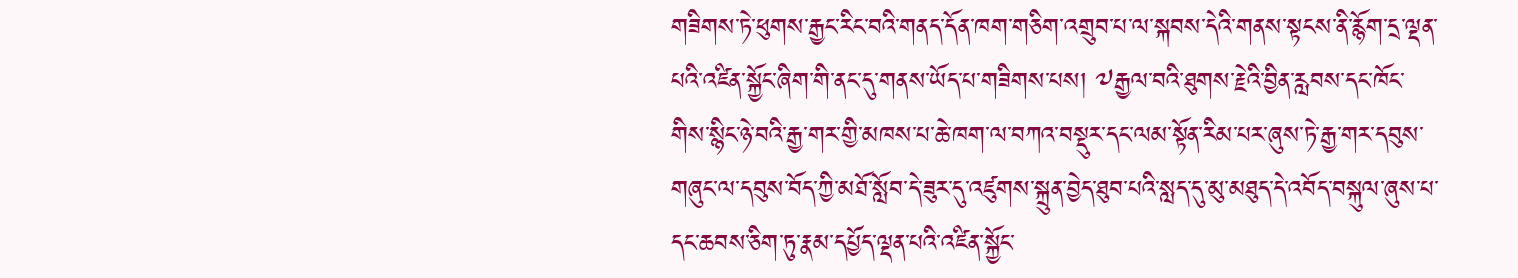གཟིགས་ཏེ་ཕུགས་རྒྱང་རིང་བའི་གནད་དོན་ཁག་གཅིག་འགྲུབ་པ་ལ་སྐབས་དེའི་གནས་སྟངས་ནི་རྙོག་དྲ་ལྡན་པའི་འཛིན་སྐྱོང་ཞིག་གི་ནང་དུ་གནས་ཡོད་པ་གཟིགས་པས། ༧རྒྱལ་བའི་ཐུགས་རྗེའི་བྱིན་རླབས་དང་ཁོང་གིས་སྙིང་ཉེ་བའི་རྒྱ་གར་གྱི་མཁས་པ་ཆེ་ཁག་ལ་བཀའ་བསྡུར་དང་ལམ་སྟོན་རིམ་པར་ཞུས་ཏེ་རྒྱ་གར་དབུས་གཞུང་ལ་དབུས་བོད་ཀྱི་མཐོ་སློབ་དེ་ཟུར་དུ་འཛུགས་སྐྲུན་བྱེད་ཐུབ་པའི་སླད་དུ་མུ་མཐུད་དེ་འབོད་བསྐུལ་ཞུས་པ་དང་ཆབས་ཅིག་ཏུ་རྣམ་དཔྱོད་ལྡན་པའི་འཛིན་སྐྱོང་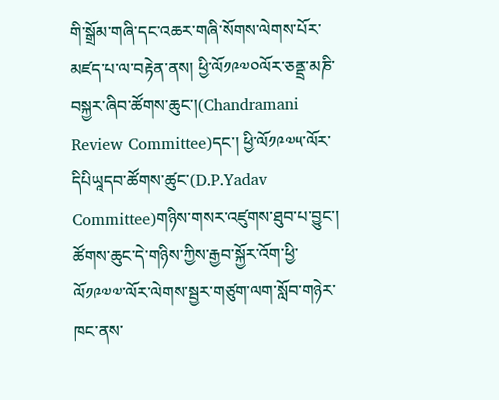གི་སྒྲོམ་གཞི་དང་འཆར་གཞི་སོགས་ལེགས་པོར་མཛད་པ་ལ་བརྟེན་ནས། ཕྱི་ལོ༡༩༧༠ལོར་ཅནྡྲ་མཎི་བསྐྱར་ཞིབ་ཚོགས་ཆུང་།(Chandramani Review Committee)དང་། ཕྱི་ལོ༡༩༧༥་ལོར་དིཔིཡཱདབ་ཚོགས་ཚུང་(D.P.Yadav Committee)གཉིས་གསར་འཛུགས་ཐུབ་པ་བྱུང་། ཚོགས་ཆུང་དེ་གཉིས་ཀྱིས་རྒྱབ་སྐྱོར་འོག་ཕྱི་ལོ༡༩༧༧་ལོར་ལེགས་སྦྱར་གཙུག་ལག་སློབ་གཉེར་ཁང་ནས་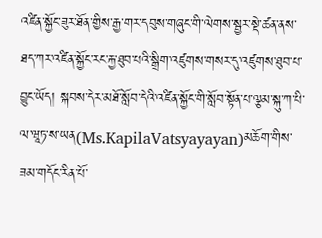འཛིན་སྐྱོང་ཟུར་ཐོན་གྱིས་རྒྱ་གར་དབུས་གཞུང་གི་ལེགས་སྦྱར་སྡེ་ཚན་ནས་ཐད་ཀར་འཛིན་སྐྱོང་རང་རྐྱ་ཐུབ་པའི་སྒྲིག་འཛུགས་གསར་དུ་འཛུགས་ཐུབ་པ་བྱུང་ཡོད། སྐབས་དེར་མཐོ་སློབ་དེའི་འཛིན་སྐྱོང་གི་སློབ་སྟོན་པ་ལྕམ་སྐུ་ཀ་པི་ལ་ཝཱཏ་ས་ཡན(Ms.KapilaVatsyayayan)མཆོག་གིས་ཟམ་གདོང་རིན་པོ་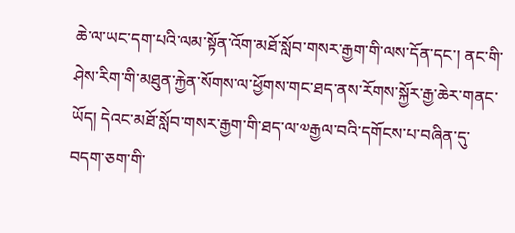ཆེ་ལ་ཡང་དག་པའི་ལམ་སྟོན་འོག་མཐོ་སློབ་གསར་རྒྱག་གི་ལས་དོན་དང་། ནང་གི་ཤེས་རིག་གི་མཐུན་རྐྱེན་སོགས་ལ་ཕྱོགས་གང་ཐད་ནས་རོགས་སྐྱོར་རྒྱ་ཆེར་གནང་ཡོད། དེའང་མཐོ་སློབ་གསར་རྒྱག་གི་ཐད་ལ་༧རྒྱལ་བའི་དགོངས་པ་བཞིན་དུ་བདག་ཅག་གི་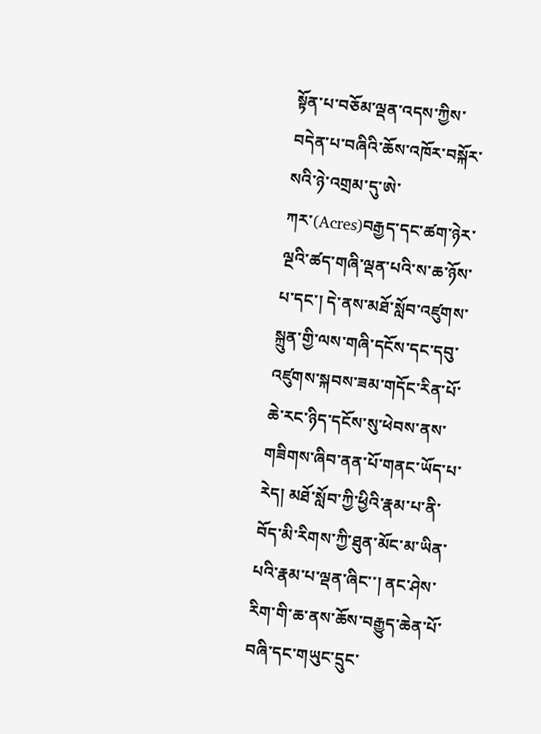སྟོན་པ་བཅོམ་ལྡན་འདས་ཀྱིས་བདེན་པ་བཞིའི་ཆོས་འཁོར་བསྐོར་སའི་ཉེ་འགྲམ་དུ་ཨེ་ཀར་(Acres)བརྒྱད་དང་ཚག་ཉེར་ལྔའི་ཚད་གཞི་ལྡན་པའི་ས་ཆ་ཉོས་པ་དང་། དེ་ནས་མཐོ་སློབ་འཛུགས་སྐྲུན་གྱི་ལས་གཞི་དངོས་དང་དབུ་འཛུགས་སྐབས་ཟམ་གདོང་རིན་པོ་ཆེ་རང་ཉིད་དངོས་སུ་ཕེབས་ནས་གཟིགས་ཞིབ་ནན་པོ་གནང་ཡོད་པ་རེད། མཐོ་སློབ་ཀྱི་ཕྱིའི་རྣམ་པ་ནི་བོད་མི་རིགས་ཀྱི་ཐུན་མོང་མ་ཡིན་པའི་རྣམ་པ་ལྡན་ཞིང་་། ནང་ཤེས་རིག་གི་ཆ་ནས་ཆོས་བརྒྱུད་ཆེན་པོ་བཞི་དང་གཡུང་དྲུང་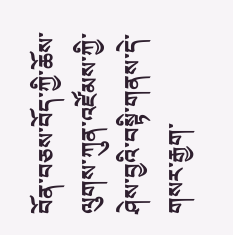བོན་བཅས་བོད་ཀྱི་ཆོས་ལུགས་ཀུན་འཛོམས་ཀྱི་ཤེས་བྱའི་བསྟི་གནས་དེ་གསར་རྒྱག་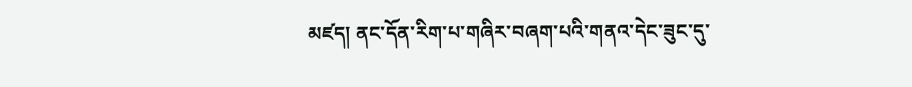མཛད། ནང་དོན་རིག་པ་གཞིར་བཞག་པའི་གནའ་དེང་ཟུང་དུ་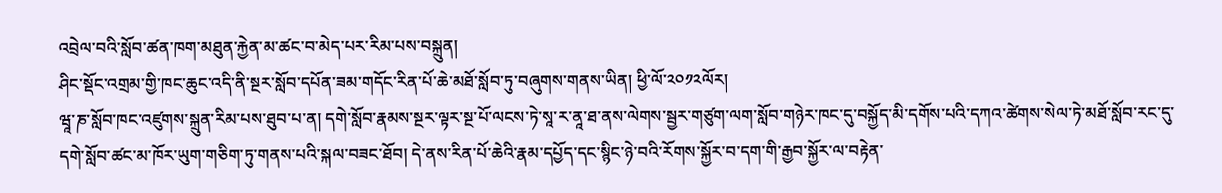འབྲེལ་བའི་སློབ་ཚན་ཁག་མཐུན་རྐྱེན་མ་ཚང་བ་མེད་པར་རིམ་པས་བསྐྲུན།
ཤིང་སྡོང་འགྲམ་གྱི་ཁང་ཆུང་འདི་ནི་སྔར་སློབ་དཔོན་ཟམ་གདོང་རིན་པོ་ཆེ་མཐོ་སློབ་ཏུ་བཞུགས་གནས་ཡིན། ཕྱི་ལོ་༢༠༡༢ལོར།
ཝཱ་ཎ་སློབ་ཁང་འཛུགས་སྐྲུན་རིམ་པས་ཐུབ་པ་ན། དགེ་སློབ་རྣམས་སྔར་ལྟར་སྔ་པོ་ལངས་ཏེ་སཱ་ར་ནཱ་ཐ་ནས་ལེགས་སྦྱར་གཙུག་ལག་སློབ་གཉེར་ཁང་དུ་བསྐྱོད་མི་དགོས་པའི་དཀའ་ཚེགས་སེལ་ཏེ་མཐོ་སློབ་རང་དུ་དགེ་སློབ་ཚང་མ་ཁོར་ཡུག་གཅིག་ཏུ་གནས་པའི་སྐལ་བཟང་ཐོབ། དེ་ནས་རིན་པོ་ཆེའི་རྣམ་དཔྱོད་དང་སྙིང་ཉེ་བའི་རོགས་སྐྱོར་བ་དག་གི་རྒྱབ་སྐྱོར་ལ་བརྟེན་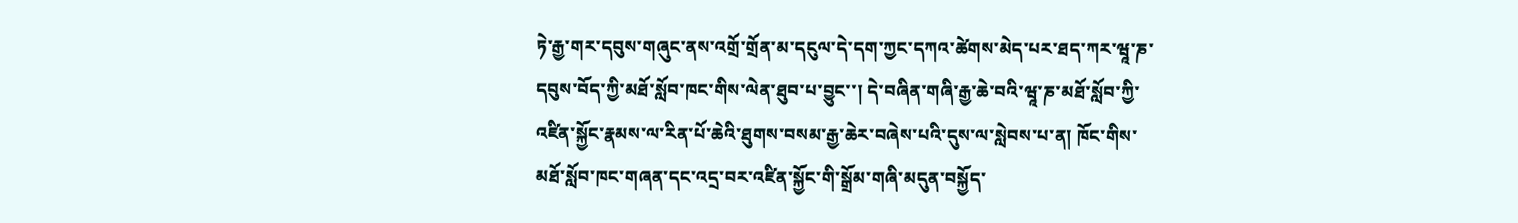ཏེ་རྒྱ་གར་དབུས་གཞུང་ནས་འགྲོ་གྲོན་མ་དངུལ་དེ་དག་ཀྱང་དཀའ་ཚེགས་མེད་པར་ཐད་ཀར་ཝཱ་ཎ་དབུས་བོད་ཀྱི་མཐོ་སློབ་ཁང་གིས་ལེན་ཐུབ་པ་བྱུང་་། དེ་བཞིན་གཞི་རྒྱ་ཆེ་བའི་ཝཱ་ཎ་མཐོ་སློབ་ཀྱི་འཛིན་སྐྱོང་རྣམས་ལ་རིན་པོ་ཆེའི་ཐུགས་བསམ་རྒྱ་ཆེར་བཞེས་པའི་དུས་ལ་སླེབས་པ་ན། ཁོང་གིས་མཐོ་སློབ་ཁང་གཞན་དང་འདྲ་བར་འཛིན་སྐྱོང་གི་སྒྲོམ་གཞི་མདུན་བསྐྱོད་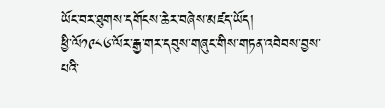ཡོང་བར་ཐུགས་དགོངས་ཆེར་བཞེས་མཛད་ཡོད།
ཕྱི་ལོ༡༩༨༦་ལོར་རྒྱ་གར་དབུས་གཞུང་གིས་གཏན་འབེབས་བྱས་པའི་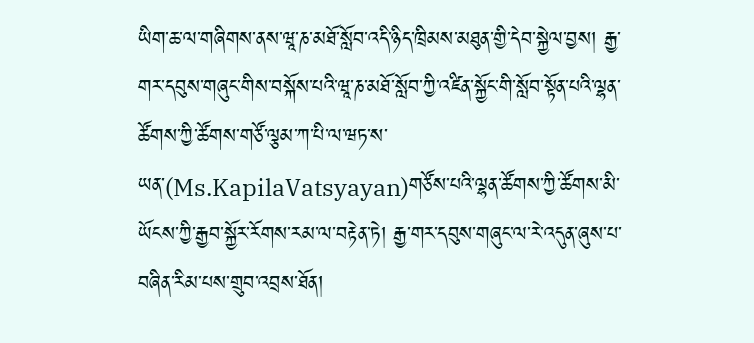ཡིག་ཆ་ལ་གཞིགས་ནས་ཝཱ་ཎ་མཐོ་སློབ་འདི་ཉིད་ཁྲིམས་མཐུན་གྱི་དེབ་སྐྱེལ་བྱས། རྒྱ་གར་དབུས་གཞུང་གིས་བསྐོས་པའི་ཝཱ་ཎ་མཐོ་སློབ་ཀྱི་འཛིན་སྐྱོང་གི་སློབ་སྟོན་པའི་ལྷན་ཚོགས་ཀྱི་ཚོགས་གཙོ་ལྕམ་ཀ་པི་ལ་ཝཏ་ས་ཡན་(Ms.KapilaVatsyayan)གཙོས་པའི་ལྷན་ཚོགས་ཀྱི་ཚོགས་མི་ཡོངས་ཀྱི་རྒྱབ་སྐྱོར་རོགས་རམ་ལ་བརྟེན་ཏེ། རྒྱ་གར་དབུས་གཞུང་ལ་རེ་འདུན་ཞུས་པ་བཞིན་རིམ་པས་གྲུབ་འབྲས་ཐོན།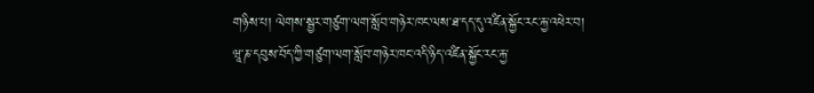གཉིས་པ། ལེགས་སྦྱར་གཙུག་ལག་སློབ་གཉེར་ཁང་ལས་ཐ་དད་དུ་འཛིན་སྐྱོང་རང་རྐྱ་འཕེར་བ།
ཝཱ་ཎ་དབུས་བོད་ཀྱི་གཙུག་ལག་སློབ་གཉེར་ཁང་འདི་ཉིད་འཛིན་སྐྱོང་རང་རྐྱ་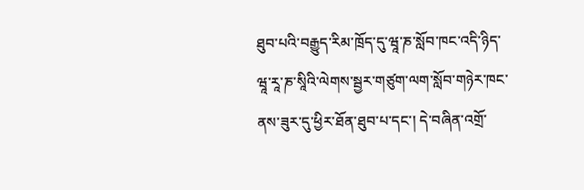ཐུབ་པའི་བརྒྱུད་རིམ་ཁྲོད་དུ་ཝཱ་ཎ་སློབ་ཁང་འདི་ཉིད་ཝཱ་རཱ་ཎ་སཱིའི་ལེགས་སྦྱར་གཙུག་ལག་སློབ་གཉེར་ཁང་ནས་ཟུར་དུ་ཕྱིར་ཐོན་ཐུབ་པ་དང་། དེ་བཞིན་འགྲོ་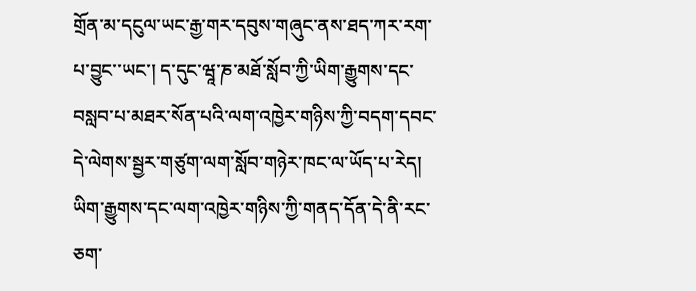གྲོན་མ་དངུལ་ཡང་རྒྱ་གར་དབུས་གཞུང་ནས་ཐད་ཀར་རག་པ་བྱུང་་ཡང་། ད་དུང་ཝཱ་ཎ་མཐོ་སློབ་ཀྱི་ཡིག་རྒྱུགས་དང་བསླབ་པ་མཐར་སོན་པའི་ལག་འཁྱེར་གཉིས་ཀྱི་བདག་དབང་དེ་ལེགས་སྦྱར་གཙུག་ལག་སློབ་གཉེར་ཁང་ལ་ཡོད་པ་རེད། ཡིག་རྒྱུགས་དང་ལག་འཁྱེར་གཉིས་ཀྱི་གནད་དོན་དེ་ནི་རང་ཅག་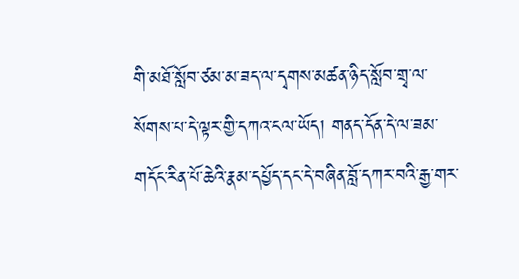གི་མཐོ་སློབ་ཙམ་མ་ཟད་ལ་དྭགས་མཚན་ཉིད་སློབ་གྲྭ་ལ་སོགས་པ་དེ་ལྟར་གྱི་དཀའ་ངལ་ཡོད། གནད་དོན་དེ་ལ་ཟམ་གདོང་རིན་པོ་ཆེའི་རྣམ་དཔྱོད་དང་དེ་བཞིན་བློ་དཀར་བའི་རྒྱ་གར་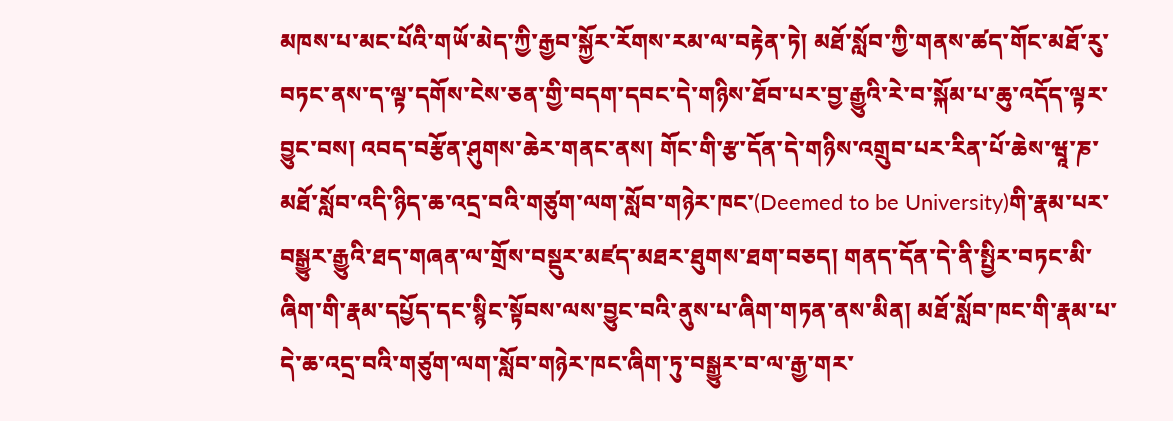མཁས་པ་མང་པོའི་གཡོ་མེད་ཀྱི་རྒྱབ་སྐྱོར་རོགས་རམ་ལ་བརྟེན་ཏེ། མཐོ་སློབ་ཀྱི་གནས་ཚད་གོང་མཐོ་རུ་བཏང་ནས་ད་ལྟ་དགོས་ངེས་ཅན་གྱི་བདག་དབང་དེ་གཉིས་ཐོབ་པར་བྱ་རྒྱུའི་རེ་བ་སྐོམ་པ་ཆུ་འདོད་ལྟར་བྱུང་བས། འབད་བརྩོན་ཤུགས་ཆེར་གནང་ནས། གོང་གི་རྩ་དོན་དེ་གཉིས་འགྲུབ་པར་རིན་པོ་ཆེས་ཝཱ་ཎ་མཐོ་སློབ་འདི་ཉིད་ཆ་འདྲ་བའི་གཙུག་ལག་སློབ་གཉེར་ཁང་(Deemed to be University)གི་རྣམ་པར་བསྒྱུར་རྒྱུའི་ཐད་གཞན་ལ་གྲོས་བསྡུར་མཛད་མཐར་ཐུགས་ཐག་བཅད། གནད་དོན་དེ་ནི་སྤྱིར་བཏང་མི་ཞིག་གི་རྣམ་དཔྱོད་དང་སྙིང་སྟོབས་ལས་བྱུང་བའི་ནུས་པ་ཞིག་གཏན་ནས་མིན། མཐོ་སློབ་ཁང་གི་རྣམ་པ་དེ་ཆ་འདྲ་བའི་གཙུག་ལག་སློབ་གཉེར་ཁང་ཞིག་ཏུ་བསྒྱུར་བ་ལ་རྒྱ་གར་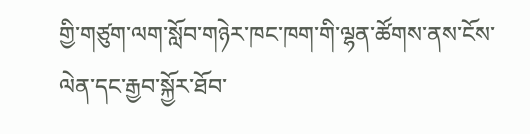གྱི་གཙུག་ལག་སློབ་གཉེར་ཁང་ཁག་གི་ལྷན་ཚོགས་ནས་ངོས་ལེན་དང་རྒྱབ་སྐྱོར་ཐོབ་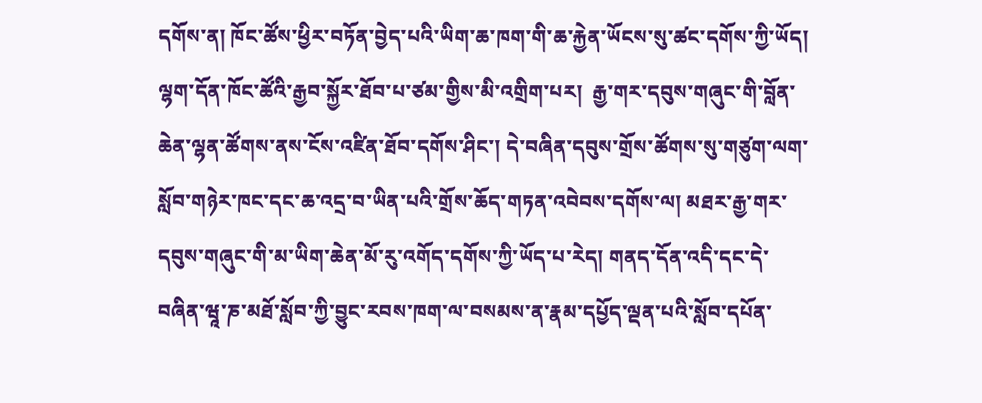དགོས་ན། ཁོང་ཚོས་ཕྱིར་བཏོན་བྱེད་པའི་ཡིག་ཆ་ཁག་གི་ཆ་རྐྱེན་ཡོངས་སུ་ཚང་དགོས་ཀྱི་ཡོད། ལྷག་དོན་ཁོང་ཚོའི་རྒྱབ་སྐྱོར་ཐོབ་པ་ཙམ་གྱིས་མི་འགྲིག་པར།  རྒྱ་གར་དབུས་གཞུང་གི་བློན་ཆེན་ལྷན་ཚོགས་ནས་ངོས་འཛིན་ཐོབ་དགོས་ཤིང་། དེ་བཞིན་དབུས་གྲོས་ཚོགས་སུ་གཙུག་ལག་སློབ་གཉེར་ཁང་དང་ཆ་འདྲ་བ་ཡིན་པའི་གྲོས་ཆོད་གཏན་འབེབས་དགོས་ལ། མཐར་རྒྱ་གར་དབུས་གཞུང་གི་མ་ཡིག་ཆེན་མོ་རུ་འགོད་དགོས་ཀྱི་ཡོད་པ་རེད། གནད་དོན་འདི་དང་དེ་བཞིན་ཝཱ་ཎ་མཐོ་སློབ་ཀྱི་བྱུང་རབས་ཁག་ལ་བསམས་ན་རྣམ་དཔྱོད་ལྡན་པའི་སློབ་དཔོན་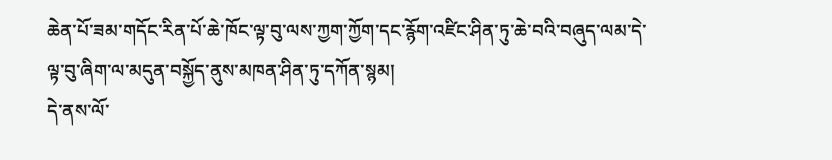ཆེན་པོ་ཟམ་གདོང་རིན་པོ་ཆེ་ཁོང་ལྟ་བུ་ལས་ཀྱག་ཀྱོག་དང་རྙོག་འཛིང་ཤིན་ཏུ་ཆེ་བའི་བཞུད་ལམ་དེ་ལྟ་བུ་ཞིག་ལ་མདུན་བསྐྱོད་ནུས་མཁན་ཤིན་ཏུ་དཀོན་སྙམ།
དེ་ནས་ལོ་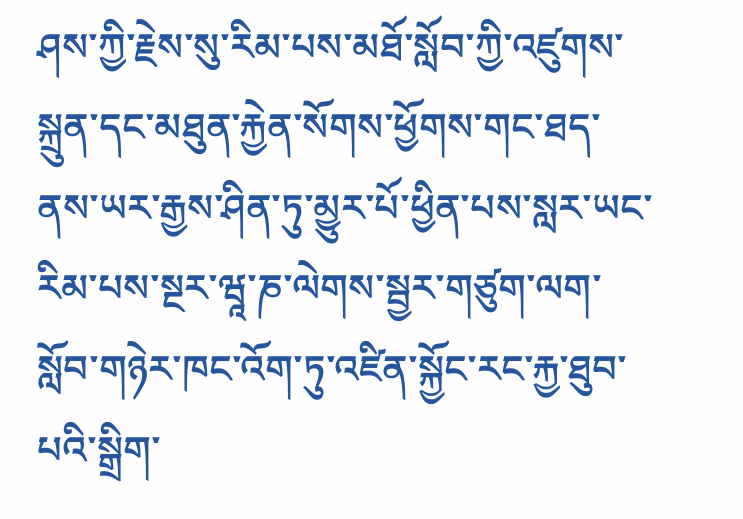ཤས་ཀྱི་རྗེས་སུ་རིམ་པས་མཐོ་སློབ་ཀྱི་འཛུགས་སྐྲུན་དང་མཐུན་རྐྱེན་སོགས་ཕྱོགས་གང་ཐད་ནས་ཡར་རྒྱས་ཤིན་ཏུ་མྱུར་པོ་ཕྱིན་པས་སླར་ཡང་རིམ་པས་སྔར་ཝཱ་ཎ་ལེགས་སྦྱར་གཙུག་ལག་སློབ་གཉེར་ཁང་འོག་ཏུ་འཛིན་སྐྱོང་རང་རྐྱ་ཐུབ་པའི་སྒྲིག་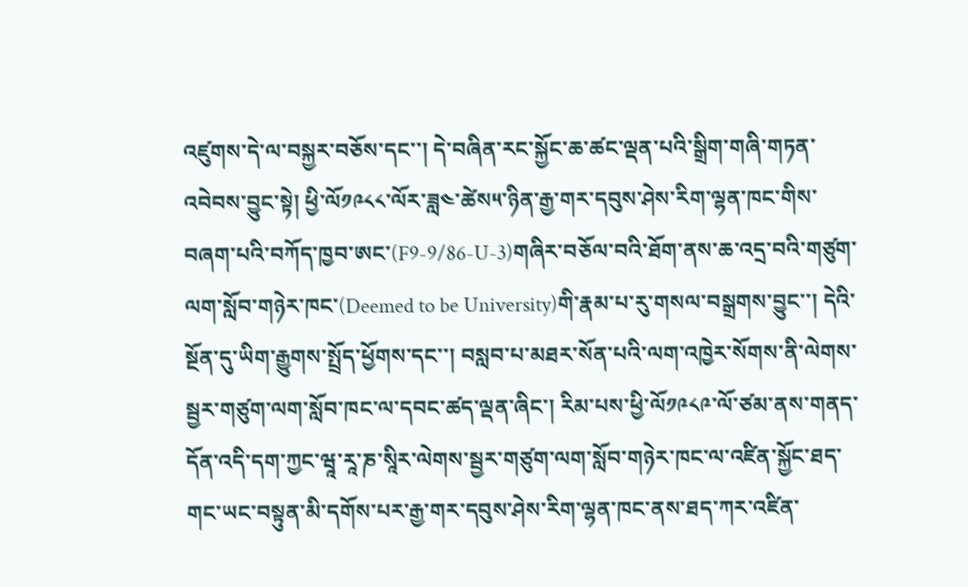འཛུགས་དེ་ལ་བསྐྱར་བཅོས་དང་་། དེ་བཞིན་རང་སྐྱོང་ཆ་ཚང་ལྡན་པའི་སྒྲིག་གཞི་གཏན་འབེབས་བྱུང་སྟེ། ཕྱི་ལོ༡༩༨༨་ལོར་ཟླ༤་ཚེས༥་ཉིན་རྒྱ་གར་དབུས་ཤེས་རིག་ལྷན་ཁང་གིས་བཞག་པའི་བཀོད་ཁྱབ་ཨང་(F9-9/86-U-3)གཞིར་བཅོལ་བའི་ཐོག་ནས་ཆ་འདྲ་བའི་གཙུག་ལག་སློབ་གཉེར་ཁང་(Deemed to be University)གི་རྣམ་པ་རུ་གསལ་བསྒྲགས་བྱུང་་། དེའི་སྔོན་དུ་ཡིག་རྒྱུགས་སྤྲོད་ཕྱོགས་དང་་། བསླབ་པ་མཐར་སོན་པའི་ལག་འཁྱེར་སོགས་ནི་ལེགས་སྦྱར་གཙུག་ལག་སློབ་ཁང་ལ་དབང་ཚད་ལྡན་ཞིང་། རིམ་པས་ཕྱི་ལོ༡༩༨༩་ལོ་ཙམ་ནས་གནད་དོན་འདི་དག་ཀྱང་ཝཱ་རཱ་ཎ་སཱིར་ལེགས་སྦྱར་གཙུག་ལག་སློབ་གཉེར་ཁང་ལ་འཛིན་སྐྱོང་ཐད་གང་ཡང་བསྟུན་མི་དགོས་པར་རྒྱ་གར་དབུས་ཤེས་རིག་ལྷན་ཁང་ནས་ཐད་ཀར་འཛིན་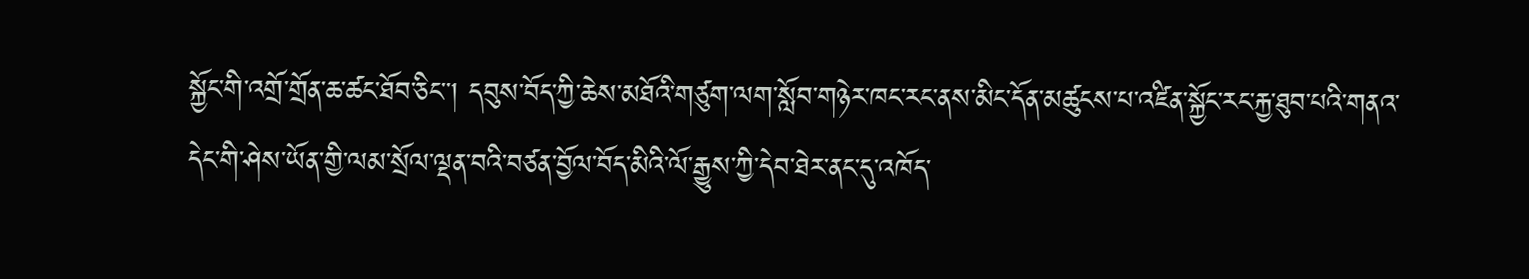སྐྱོང་གི་འགྲོ་གྲོན་ཆ་ཚང་ཐོབ་ཅིང་་། དབུས་བོད་ཀྱི་ཆེས་མཐོའི་གཙུག་ལག་སློབ་གཉེར་ཁང་རང་ནས་མིང་དོན་མཚུངས་པ་འཛིན་སྐྱོང་རང་རྐྱ་ཐུབ་པའི་གནའ་དེང་གི་ཤེས་ཡོན་གྱི་ལམ་སྲོལ་ལྡན་བའི་བཙན་བྱོལ་བོད་མིའི་ལོ་རྒྱུས་ཀྱི་དེབ་ཐེར་ནང་དུ་འཁོད་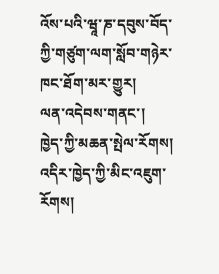འོས་པའི་ཝཱ་ཎ་དབུས་བོད་ཀྱི་གཙུག་ལག་སློབ་གཉེར་ཁང་ཐོག་མར་གྱུར།
ལན་འདེབས་གནང་།
ཁྱེད་ཀྱི་མཆན་སྤེལ་རོགས།
འདིར་ཁྱེད་ཀྱི་མིང་འཇུག་རོགས།